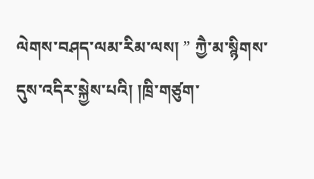ལེགས་བཤད་ལམ་རིམ་ལས། ” ཀྱཻ་མ་སྙིགས་དུས་འདིར་སྐྱེས་པའི། །ཁྲི་གཙུག་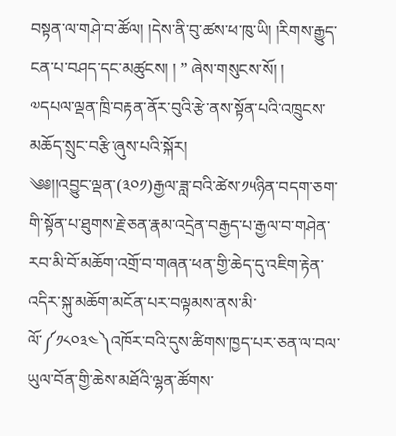བསྟན་ལ་གཤེ་བ་ཚོལ། །དེས་ནི་བུ་ཚས་ཕ་ཁུ་ཡི། །རིགས་རྒྱུད་ངན་པ་བཤད་དང་མཚུངས། ། ” ཞེས་གསུངས་སོ། །
༧དཔལ་ལྡན་ཁྲི་བརྟན་ནོར་བུའི་རྩེ་ནས་སྟོན་པའི་འཁྲུངས་མཆོད་སྲུང་བརྩི་ཞུས་པའི་སྐོར།
༄༅།།འབྱུང་ལྡན་(༣༠༡)རྒྱལ་ཟླ་བའི་ཚེས་༡༥ཉིན་བདག་ཅག་གི་སྟོན་པ་ཐུགས་རྗེ་ཅན་རྣམ་འདྲེན་བརྒྱད་པ་རྒྱལ་བ་གཤེན་རབ་མི་བོ་མཆོག་འགྲོ་བ་གཞན་ཕན་གྱི་ཆེད་དུ་འཇིག་རྟེན་འདིར་སྐུ་མཆོག་མངོན་པར་བལྟམས་ནས་མི་ལོ་༼༡༨༠༣༤༽འཁོར་བའི་དུས་ཚིགས་ཁྱད་པར་ཅན་ལ་བལ་ཡུལ་བོན་གྱི་ཆེས་མཐོའི་ལྷན་ཚོགས་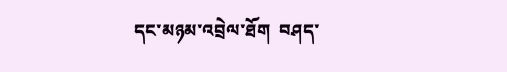དང་མཉམ་འབྲེལ་ཐོག  བཤད་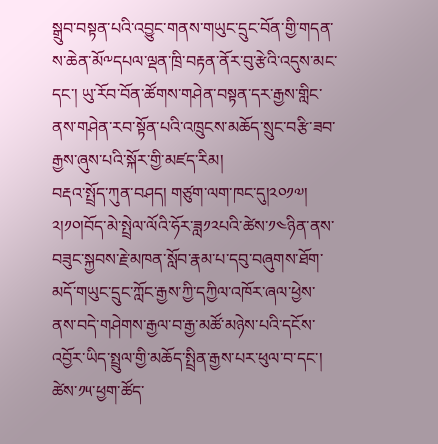སྒྲུབ་བསྟན་པའི་འབྱུང་གནས་གཡུང་དྲུང་བོན་གྱི་གདན་ས་ཆེན་མོ༸དཔལ་ལྡན་ཁྲི་བརྟན་ནོར་བུ་རྩེའི་འདུས་མང་དང་། ཡུ་རོབ་བོན་ཚོགས་གཤེན་བསྟན་དར་རྒྱས་གླིང་ནས་གཤེན་རབ་སྟོན་པའི་འཁྲུངས་མཆོད་སྲུང་བརྩི་ཟབ་རྒྱས་ཞུས་པའི་སྐོར་གྱི་མཛད་རིམ།
བརྡའ་སྤྲོད་ཀུན་བཤད། གཙུག་ལག་ཁང་དུ།༢༠༡༧། ༢།༡༠།བོད་མེ་སྤྲེལ་ལོའི་ཧོར་ཟླ༡༢པའི་ཚེས་༡༤ཉིན་ནས་བཟུང་སྐྱབས་རྗེ་མཁན་སློབ་རྣམ་པ་དབུ་བཞུགས་ཐོག་མདོ་གཡུང་དྲུང་ཀློང་རྒྱས་ཀྱི་དཀྱིལ་འཁོར་ཞལ་ཕྱེས་ནས་བདེ་གཤེགས་རྒྱལ་བ་རྒྱ་མཚོ་མཉེས་པའི་དངོས་འབྱོར་ཡིད་སྤྲུལ་གྱི་མཆོད་སྤྲིན་རྒྱས་པར་ཕུལ་བ་དང་།
ཚེས་༡༥་ཕྱག་ཚོད་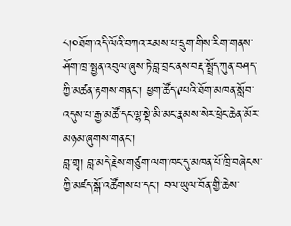༨།༠ཐོག་འདི་ལོའི་བཀའ་རམས་པ་དྲུག་གིས་རིག་གནས་ཤོག་ཁྲ་སྤྱན་འབུལ་ཞུས་ཏེ་བླ་བྲང་ནས་བརྡ་སྤྲོད་ཀུན་བཤད་ཀྱི་མཚན་རྟགས་གནང་། ཕྱག་ཚོད་༩པའི་ཐོག་མཁན་སློབ་འདུས་པ་རྒྱ་མཚོ་དང་ལྷ་སྡེ་མི་མང་རྣམས་སེར་ཕྲེང་ཆེན་མོར་མཉམ་ཞུགས་གནང་།
བླ་གྲྭ། བླ་མདེ་རྗེས་གཙུག་ལག་ཁང་དུ་མཁན་པོ་ཁྲི་བཞེངས་ཀྱི་མཛད་སྒོ་འཚོགས་པ་དང་། བལ་ཡུལ་བོན་གྱི་ཆེས་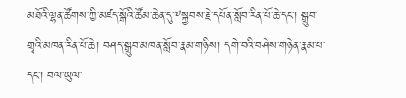མཐོའི་ལྷན་ཚོགས་ཀྱི་མཛད་སྒོའི་ཚོམ་ཆེན་དུ་༸སྐྱབས་རྗེ་དཔོན་སློབ་རིན་པོ་ཆེ་དང་། སྒྲུབ་གྲྭའི་མཁན་རིན་པོ་ཆེ། བཤད་སྒྲུབ་མཁན་སློབ་རྣམ་གཉིས། དགེ་བའི་བཤེས་གཉེན་རྣམ་པ་དང་། བལ་ཡུལ་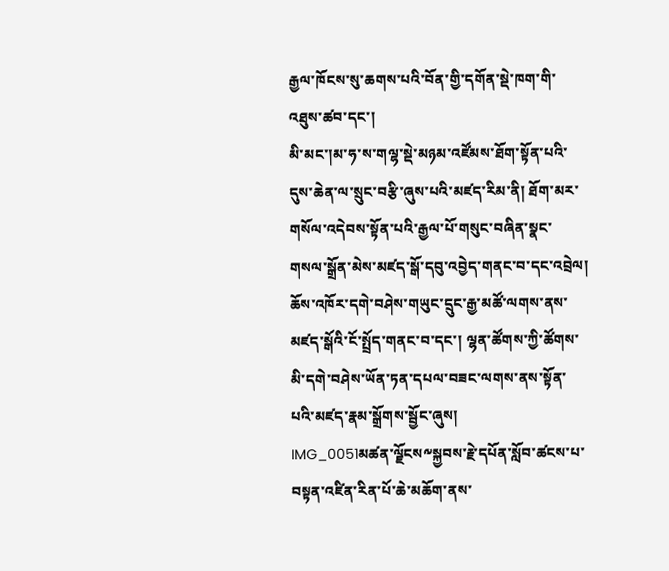རྒྱལ་ཁོངས་སུ་ཆགས་པའི་བོན་གྱི་དགོན་སྡེ་ཁག་གི་འཐུས་ཚབ་དང་།
མི་མང་།མ་ཧ་ས་གལྷ་སྡེ་མཉམ་འཛོམས་ཐོག་སྟོན་པའི་དུས་ཆེན་ལ་སྲུང་བརྩི་ཞུས་པའི་མཛད་རིམ་ནི། ཐོག་མར་གསོལ་འདེབས་སྟོན་པའི་རྒྱལ་པོ་གསུང་བཞིན་སྣང་གསལ་སྒྲོན་མེས་མཛད་སྒོ་དབུ་འབྱེད་གནང་བ་དང་འབྲེལ། ཆོས་འཁོར་དགེ་བཤེས་གཡུང་དྲུང་རྒྱ་མཚོ་ལགས་ནས་མཛད་སྒོའི་ངོ་སྤྲོད་གནང་བ་དང་། ལྷན་ཚོགས་ཀྱི་ཚོགས་མི་དགེ་བཤེས་ཡོན་ཏན་དཔལ་བཟང་ལགས་ནས་སྟོན་པའི་མཛད་རྣམ་སྒྲོགས་སྦྱོང་ཞུས།
IMG_0051མཚན་ལྗོངས༸སྐྱབས་རྗེ་དཔོན་སློབ་ཚངས་པ་བསྟན་འཛིན་རིན་པོ་ཆེ་མཆོག་ནས་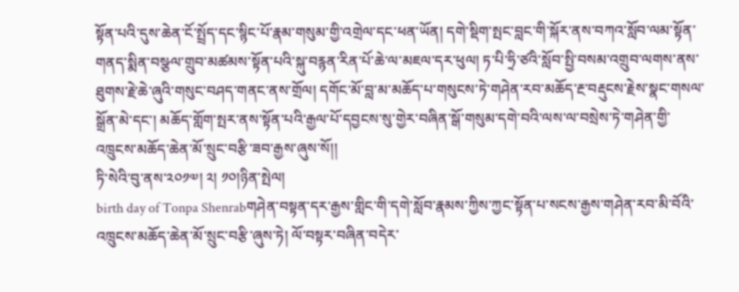སྟོན་པའི་དུས་ཆེན་ངོ་སྤྲོད་དང་སྙིང་པོ་རྣམ་གསུམ་གྱི་འགྲེལ་དང་ཕན་ཡོན། དགེ་སྡིག་སྤང་བླང་གི་སྐོར་ནས་བཀའ་སློབ་ལམ་སྟོན་གནད་སྨིན་བསྩལ་གྲུབ་མཚམས་སྟོན་པའི་སྐུ་བརྙན་རིན་པོ་ཆེ་ལ་མཇལ་དར་ཕུལ། ཏ་པི་ཧྲི་ཙའི་སློབ་སྤྱི་བསམ་འགྲུབ་ལགས་ནས་ཐུགས་རྗེ་ཆེ་ཞུའི་གསུང་བཤད་གནང་ནས་གྲོལ། དགོང་མོ་བླ་མ་མཆོད་པ་གསུངས་ཏེ་གཤེན་རབ་མཆོད་རྔ་བརྡུངས་རྗེས་སྣང་གསལ་སྒྲོན་མེ་དང་། མཆོད་གློག་སྤར་ནས་སྟོན་པའི་རྒྱལ་པོ་དབྱངས་སུ་གྱེར་བཞིན་སྒོ་གསུམ་དགེ་བའི་ལས་ལ་བསྲེས་ཏེ་གཤེན་གྱི་འཁྲུངས་མཆོད་ཆེན་མོ་སྲུང་བརྩི་ཟབ་རྒྱས་ཞུས་སོ།།
ཏི་སེའི་བུ་ནས་༢༠༡༧། ༢། ༡༠།ཉིན་སྤེལ།
birth day of Tonpa Shenrabགཤེན་བསྟན་དར་རྒྱས་གླིང་གི་དགེ་སློབ་རྣམས་ཀྱིས་ཀྱང་སྟོན་པ་སངས་རྒྱས་གཤེན་རབ་མི་བོའི་འཁྲུངས་མཆོད་ཆེན་མོ་སྲུང་བརྩི་ཞུས་ཏེ། ལོ་བསྟར་བཞིན་བདེར་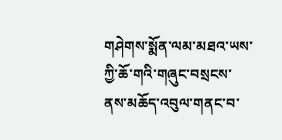གཤེགས་སྨོན་ལམ་མཐའ་ཡས་ཀྱི་ཆོ་གའི་གཞུང་བསྲངས་ནས་མཆོད་འབུལ་གནང་བ་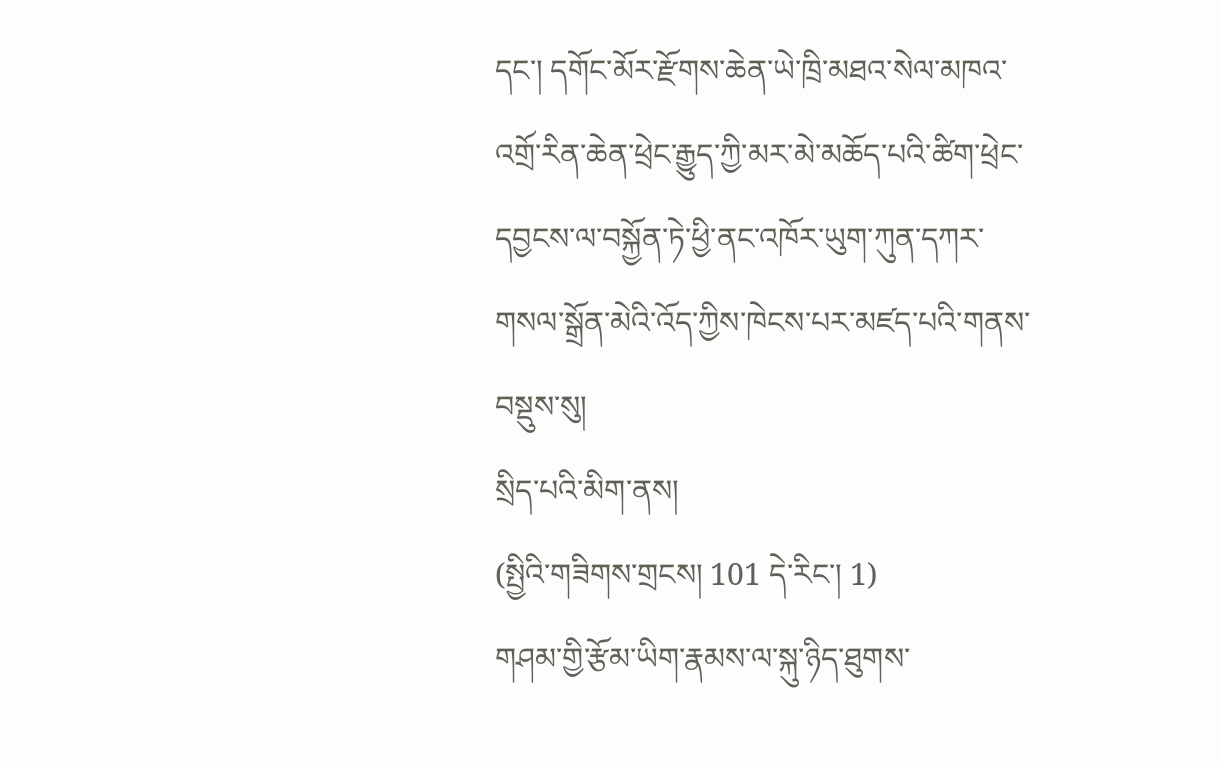དང་། དགོང་མོར་རྫོགས་ཆེན་ཡེ་ཁྲི་མཐའ་སེལ་མཁའ་འགྲོ་རིན་ཆེན་ཕྲེང་རྒྱུད་ཀྱི་མར་མེ་མཆོད་པའི་ཚིག་ཕྲེང་དབྱངས་ལ་བསྐྱོན་ཏེ་ཕྱི་ནང་འཁོར་ཡུག་ཀུན་དཀར་གསལ་སྒྲོན་མེའི་འོད་ཀྱིས་ཁེངས་པར་མཛད་པའི་གནས་བསྡུས་སུ།
སྲིད་པའི་མིག་ནས།
(སྤྱིའི་གཟིགས་གྲངས། 101 དེ་རིང་། 1)
གཤམ་གྱི་རྩོམ་ཡིག་རྣམས་ལ་སྐུ་ཉིད་ཐུགས་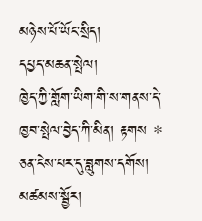མཉེས་པོ་ཡོང་སྲིད།
དཔྱད་མཆན་སྤེལ།
ཁྱེད་ཀྱི་གློག་ཡིག་གི་ས་གནས་དེ་ཁྱབ་སྤེལ་བྱེད་ཀི་མིན། རྟགས * ཅན་ངེས་པར་དུ་བླུགས་དགོས།
མཚམས་སྦྱོར།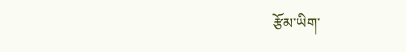རྩོམ་ཡིག་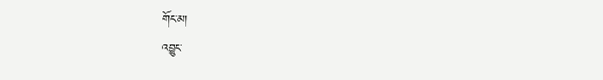གོང་མ།
འབྱུང་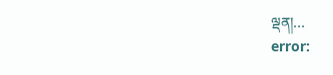ལྡན།…
error: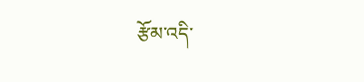རྩོམ་འདི་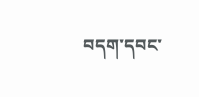བདག་དབང་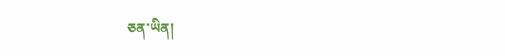ཅན་ཡིན།